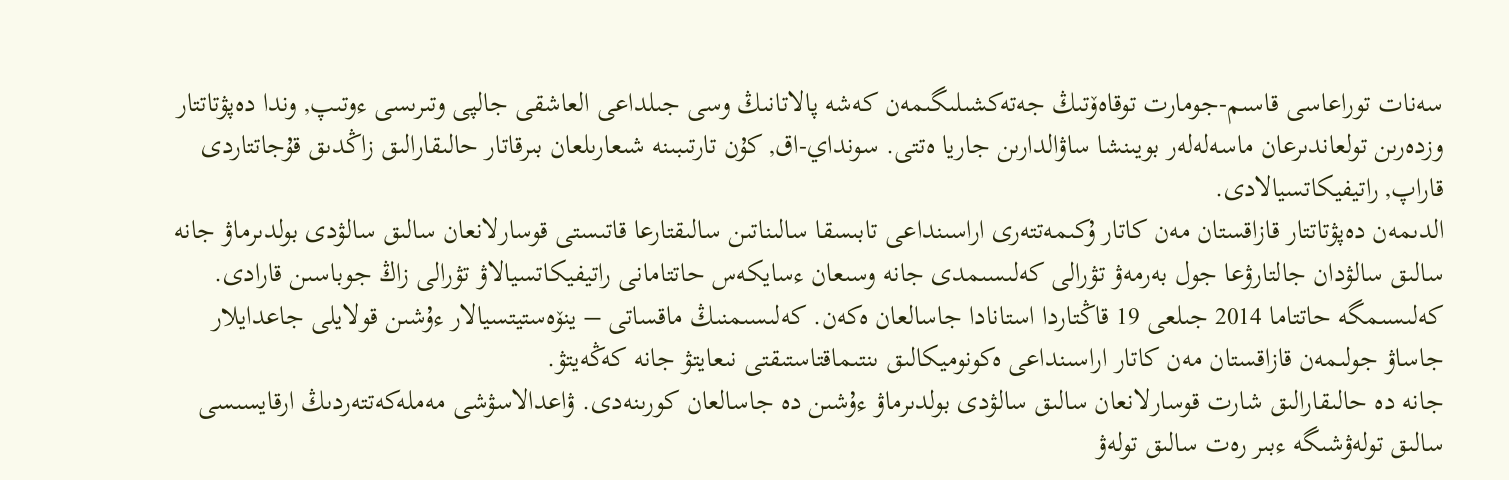سەنات توراعاسى قاسىم-جومارت توقاەۆتىڭ جەتەكشىلىگىمەن كەشە پالاتانىڭ وسى جىلداعى العاشقى جالپى وتىرىسى ءوتىپ, وندا دەپۋتاتتار وزدەرىن تولعاندىرعان ماسەلەلەر بويىنشا ساۋالدارىن جاريا ەتتى. سونداي-اق, كۇن تارتىبىنە شىعارىلعان بىرقاتار حالىقارالىق زاڭدىق قۇجاتتاردى قاراپ, راتيفيكاتسيالادى.
الدىمەن دەپۋتاتتار قازاقستان مەن كاتار ۇكىمەتتەرى اراسىنداعى تابىسقا سالىناتىن سالىقتارعا قاتىستى قوسارلانعان سالىق سالۋدى بولدىرماۋ جانە سالىق سالۋدان جالتارۋعا جول بەرمەۋ تۋرالى كەلىسىمدى جانە وسىعان ءسايكەس حاتتامانى راتيفيكاتسيالاۋ تۋرالى زاڭ جوباسىن قارادى. كەلىسىمگە حاتتاما 2014 جىلعى 19 قاڭتاردا استانادا جاسالعان ەكەن. كەلىسىمنىڭ ماقساتى – ينۆەستيتسيالار ءۇشىن قولايلى جاعدايلار جاساۋ جولىمەن قازاقستان مەن كاتار اراسىنداعى ەكونوميكالىق ىنتىماقتاستىقتى نىعايتۋ جانە كەڭەيتۋ.
جانە دە حالىقارالىق شارت قوسارلانعان سالىق سالۋدى بولدىرماۋ ءۇشىن دە جاسالعان كورىنەدى. ۋاعدالاسۋشى مەملەكەتتەردىڭ ارقايسىسى سالىق تولەۋشىگە ءبىر رەت سالىق تولەۋ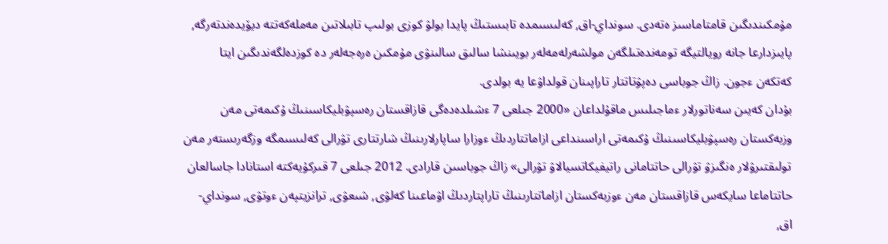مۇمكىندىگىن قامتاماسىز ەتەدى. سونداي-اق, كەلىسىمدە تابىستىڭ پايدا بولۋ كوزى بولىپ تابىلاتىن مەملەكەتتە ديۆيدەندتەرگە, پايىزدارعا جانە رويالتيگە تومەندەتىلگەن مولشەرلەمەلەر بويىنشا سالىق سالىنۋى مۇمكىن ەرەجەلەر دە كوزدەلگەندىگىن ايتا كەتكەن ءجون. زاڭ جوباسى دەپۋتاتتار تاراپىنان قولداۋعا يە بولدى.
بۇدان كەيىن سەناتورلار ءماجىلىس ماقۇلداعان «2000 جىلعى 7 ءشىلدەدەگى قازاقستان رەسپۋبليكاسىنىڭ ۇكىمەتى مەن وزبەكستان رەسپۋبليكاسىنىڭ ۇكىمەتى اراسىنداعى ازاماتتاردىڭ ءوزارا ساپارلارىنىڭ شارتتارى تۋرالى كەلىسىمگە وزگەرىستەر مەن تولىقتىرۋلار ەنگىزۋ تۋرالى حاتتامانى راتيفيكاتسيالاۋ تۋرالى» زاڭ جوباسىن قارادى. 2012 جىلعى 7 قىركۇيەكتە استانادا جاسالعان حاتتاماعا سايكەس قازاقستان مەن ءوزبەكستان ازاماتتارىنىڭ تاراپتاردىڭ اۋماعىنا كەلۋى, شىعۋى, ترانزيتپەن ءوتۋى, سونداي-اق,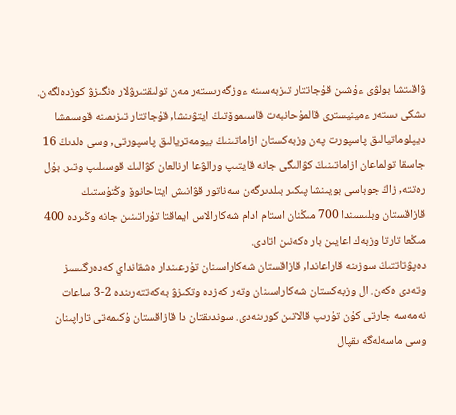ۋاقىتشا بولۋى ءۇشىن قۇجاتتار تىزبەسىنە ءوزگەرىستەر مەن تولىقتىرۋلار ەنگىزۋ كوزدەلگەن.
ىشكى ىستەر ءمينيسترى قالمۇحانبەت قاسىموۆتىڭ ايتۋىنشا, قۇجاتتار تىزىمىنە قوسىمشا ديپلوماتيالىق پاسپورت پەن وزبەكستان ازاماتىنىڭ بيومەتريالىق پاسپورتى, وسى ەلدىڭ 16 جاسقا تولماعان ازاماتىنىڭ كۋالىگى جانە قايتىپ ورالۋعا ارنالعان كۋالىك قوسىلىپ وتىر. بۇل رەتتە, زاڭ جوباسى بويىنشا پىكىر بىلدىرگەن سەناتور قۋانىش ايتاحانوۆ وڭتۇستىك قازاقستان وبلىسىندا 700 مىڭنان استام ادام شەكارالاس ايماقتا تۇراتىنىن جانە وڭىردە 400 مىڭعا تارتا وزبەك اعايىن بار ەكەنىن اتادى.
دەپۋتاتتىڭ سوزىنە قاراعاندا, قازاقستان شەكاراسىنان تۇرعىندار ەشقانداي كەدەرگىسىز وتەدى ەكەن. ال وزبەكستان شەكاراسىنان وتەر كەزدە وتكىزۋ بەكەتتەرىندە 2-3 ساعات نەمەسە جارتى كۇن تۇرىپ قالاتىن كورىنەدى. سوندىقتان دا قازاقستان ۇكىمەتى تاراپىنان وسى ماسەلەگە ىقپال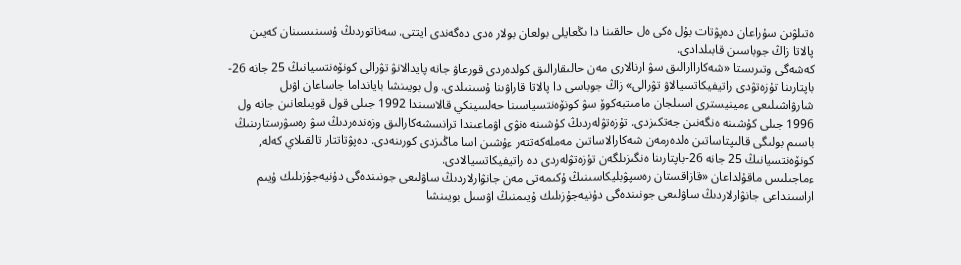ەتىلۋىن سۇراعان دەپۋتات بۇل ەكى ەل حالقىنا دا ىڭعايلى بولعان بولار ەدى دەگەندى ايتتى. سەناتوردىڭ ۇسىنىسىنان كەيىن پالاتا زاڭ جوباسىن قابىلدادى.
كەشەگى وتىرىستا «شەكاراارالىق سۋ ارنالارى مەن حالىقارالىق كولدەردى قورعاۋ جانە پايدالانۋ تۋرالى كونۆەنتسيانىڭ 25 جانە 26-باپتارىنا تۇزەتۋدى راتيفيكاتسيالاۋ تۋرالى» زاڭ جوباسى دا پالاتا قاراۋىنا ۇسىنىلدى. ول بويىنشا بايانداما جاساعان اۋىل شارۋاشىلىعى ءمينيسترى اسىلجان مامىتبەكوۆ سۋ كونۆەنتسياسىنا حەلسينكي قالاسىندا 1992 جىلى قول قويىلعانىن جانە ول 1996 جىلى كۇشىنە ەنگەنىن جەتكىزدى. تۇزەتۋلەردىڭ كۇشىنە ەنۋى اۋماعىندا ترانسشەكارالىق وزەندەردىڭ سۋ رەسۋرستارىنىڭ باسىم بولىگى قالىپتاساتىن ەلدەرمەن شەكارالاساتىن مەملەكەتتەر ءۇشىن اسا ماڭىزدى كورىنەدى. دەپۋتاتتار تالقىلاي كەلە, كونۆەنتسيانىڭ 25 جانە 26-باپتارىنا ەنگىزىلگەن تۇزەتۋلەردى دە راتيفيكاتسيالادى.
ءماجىلىس ماقۇلداعان «قازاقستان رەسپۋبليكاسىنىڭ ۇكىمەتى مەن جانۋارلاردىڭ ساۋلىعى جونىندەگى دۇنيەجۇزىلىك ۇيىم اراسىنداعى جانۋارلاردىڭ ساۋلىعى جونىندەگى دۇنيەجۇزىلىك ۇيىمنىڭ اۋسىل بويىنشا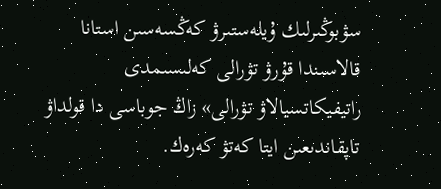سۋبوڭىرلىك ۇيلەستىرۋ كەڭسەسىن استانا قالاسىندا قۇرۋ تۋرالى كەلىسىمدى راتيفيكاتسيالاۋ تۋرالى» زاڭ جوباسى دا قولداۋ تاپقاندىعىن ايتا كەتۋ كەرەك.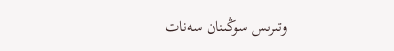وتىرىس سوڭىنان سەنات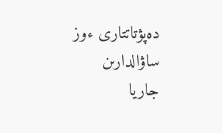دەپۋتاتتارى ءوز ساۋالدارىن جاريا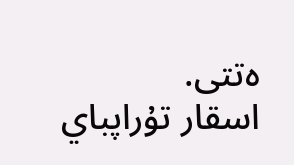ەتتى.
اسقار تۇراپباي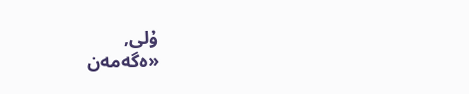ۇلى,
«ەگەمەن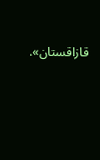قازاقستان».